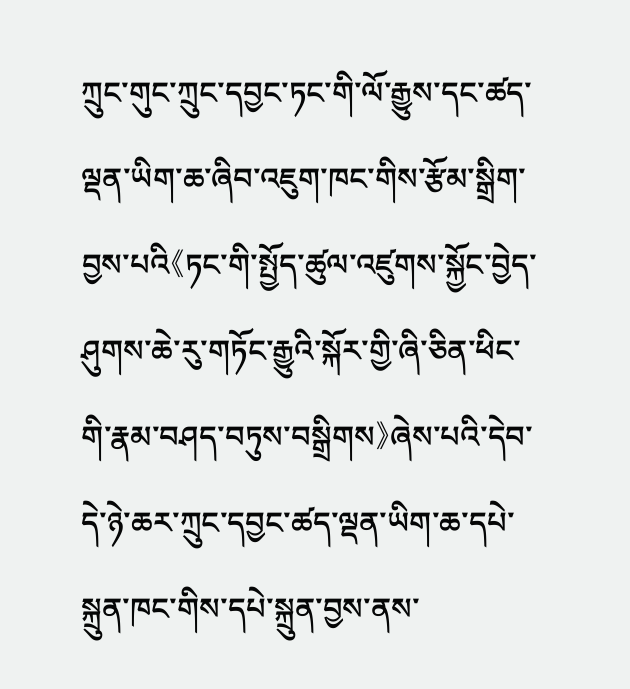ཀྲུང་གུང་ཀྲུང་དབྱང་ཏང་གི་ལོ་རྒྱུས་དང་ཚད་ལྡན་ཡིག་ཆ་ཞིབ་འཇུག་ཁང་གིས་རྩོམ་སྒྲིག་བྱས་པའི《ཏང་གི་སྤྱོད་ཚུལ་འཛུགས་སྐྱོང་བྱེད་ཤུགས་ཆེ་རུ་གཏོང་རྒྱུའི་སྐོར་གྱི་ཞི་ཅིན་ཕིང་གི་རྣམ་བཤད་བཏུས་བསྒྲིགས》ཞེས་པའི་དེབ་དེ་ཉེ་ཆར་ཀྲུང་དབྱང་ཚད་ལྡན་ཡིག་ཆ་དཔེ་སྐྲུན་ཁང་གིས་དཔེ་སྐྲུན་བྱས་ནས་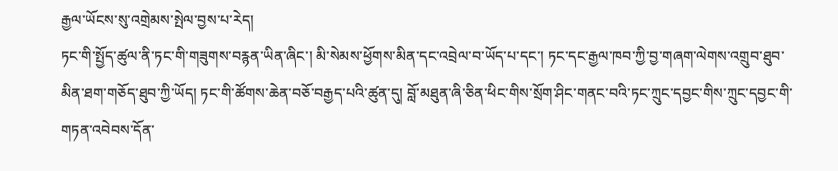རྒྱལ་ཡོངས་སུ་འགྲེམས་སྤེལ་བྱས་པ་རེད།
ཏང་གི་སྤྱོད་ཚུལ་ནི་ཏང་གི་གཟུགས་བརྙན་ཡིན་ཞིང་། མི་སེམས་ཕྱོགས་མིན་དང་འབྲེལ་བ་ཡོད་པ་དང་། ཏང་དང་རྒྱལ་ཁབ་ཀྱི་བྱ་གཞག་ལེགས་འགྲུབ་ཐུབ་མིན་ཐག་གཅོད་ཐུབ་ཀྱི་ཡོད། ཏང་གི་ཚོགས་ཆེན་བཅོ་བརྒྱད་པའི་ཚུན་དུ། བློ་མཐུན་ཞི་ཅིན་ཕིང་གིས་སྲོག་ཤིང་གནང་བའི་ཏང་ཀྲུང་དབྱང་གིས་ཀྲུང་དབྱང་གི་གཏན་འབེབས་དོན་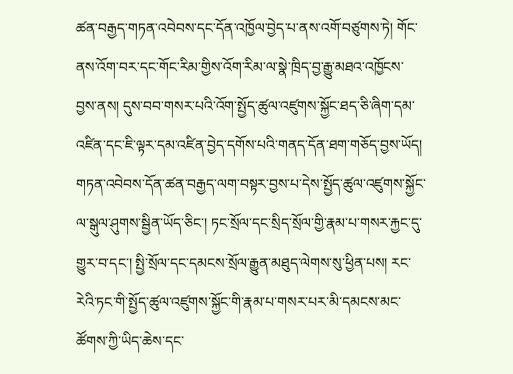ཚན་བརྒྱད་གཏན་འབེབས་དང་དོན་འཁྱོལ་བྱེད་པ་ནས་འགོ་བཙུགས་ཏེ། གོང་ནས་འོག་བར་དང་གོང་རིམ་གྱིས་འོག་རིམ་ལ་སྣེ་ཁྲིད་བྱ་རྒྱུ་མཐའ་འཁྱོངས་བྱས་ནས། དུས་བབ་གསར་པའི་འོག་སྤྱོད་ཚུལ་འཛུགས་སྐྱོང་ཐད་ཅི་ཞིག་དམ་འཛིན་དང་ཇི་ལྟར་དམ་འཛིན་བྱེད་དགོས་པའི་གནད་དོན་ཐག་གཅོད་བྱས་ཡོད། གཏན་འབེབས་དོན་ཚན་བརྒྱད་ལག་བསྟར་བྱས་པ་དེས་སྤྱོད་ཚུལ་འཛུགས་སྐྱོང་ལ་སྒུལ་ཤུགས་སྦྱིན་ཡོད་ཅིང་། ཏང་སྲོལ་དང་སྲིད་སྲོལ་གྱི་རྣམ་པ་གསར་རྐྱང་དུ་གྱུར་བ་དང་། སྤྱི་སྲོལ་དང་དམངས་སྲོལ་རྒྱུན་མཐུད་ལེགས་སུ་ཕྱིན་པས། རང་རེའི་ཏང་གི་སྤྱོད་ཚུལ་འཛུགས་སྐྱོང་གི་རྣམ་པ་གསར་པར་མི་དམངས་མང་ཚོགས་ཀྱི་ཡིད་ཆེས་དང་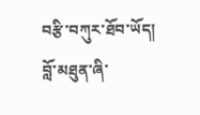བརྩི་བཀུར་ཐོབ་ཡོད། བློ་མཐུན་ཞི་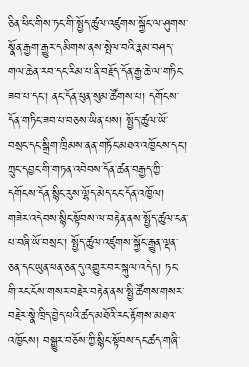ཅིན་ཕིང་གིས་ཏང་གི་སྤྱོད་ཚུལ་འཛུགས་སྐྱོང་ལ་ཤུགས་སྣོན་རྒྱག་རྒྱུར་དམིགས་ནས་སྤེལ་བའི་རྣམ་བཤད་གལ་ཆེན་རབ་དང་རིམ་པ་ནི་བརྗོད་དོན་རྒྱ་ཆེ་ལ་གཏིང་ཟབ་པ་དང་། ནང་དོན་ཕུན་སུམ་ཚོགས་པ། དགོངས་དོན་གཏིང་ཟབ་པ་བཅས་ཡིན་པས། སྤྱོད་ཚུལ་ཡོ་བསྲང་དང་སྒྲིག་ཁྲིམས་ནན་གཏོང་མཐའ་འཁྱོངས་དང་། ཀྲུང་དབྱང་གི་གཏན་འབེབས་དོན་ཚན་བརྒྱད་ཀྱི་དགོངས་དོན་སྙིང་རུས་ལྷོད་མེད་ངང་དོན་འཁྱོལ། གཟེར་འདེབས་སྙིང་སྟོབས་ལ་བརྟེན་ནས་སྤྱོད་ཚུལ་ངན་པ་བཞི་ཡོ་བསྲང་། སྤྱོད་ཚུལ་འཛུགས་སྐྱོང་རྒྱུན་ལྡན་ཅན་དང་ཡུན་ཕན་ཅན་དུ་འགྱུར་བར་སྐུལ་འདེད། ཏང་གི་རང་ངོས་གསར་བརྗེར་བརྟེན་ནས་སྤྱི་ཚོགས་གསར་བརྗེར་སྣེ་ཁྲིད་བྱེད་པའི་ཚད་མཐོའི་རང་རྟོགས་མཐའ་འཁྱོངས། བསྒྱུར་བཅོས་ཀྱི་སྙིང་སྟོབས་དང་ཚད་གཞི་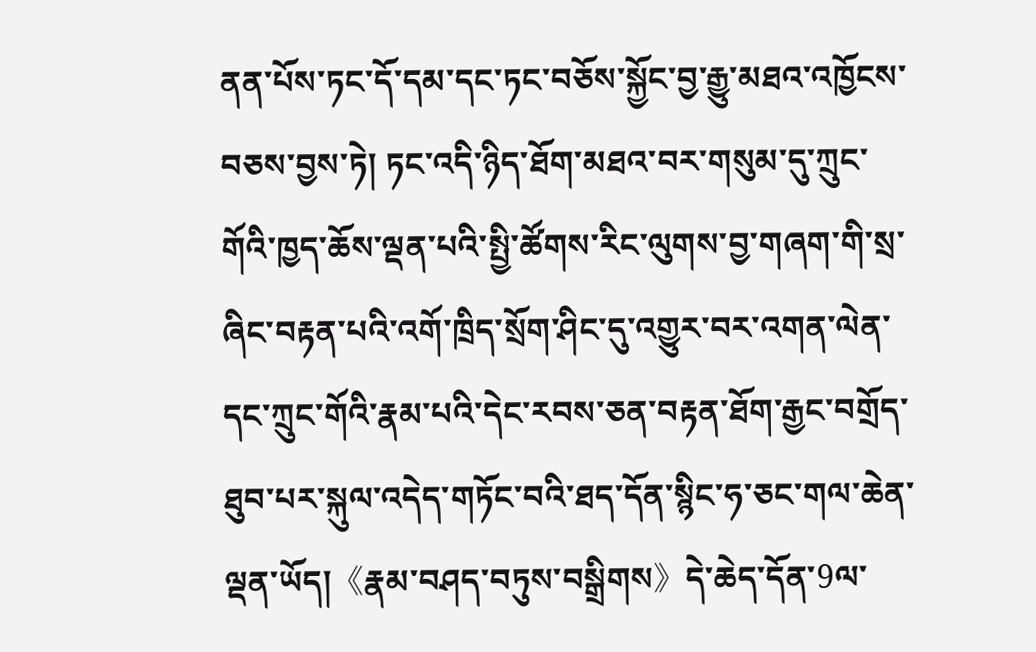ནན་པོས་ཏང་དོ་དམ་དང་ཏང་བཅོས་སྐྱོང་བྱ་རྒྱུ་མཐའ་འཁྱོངས་བཅས་བྱས་ཏེ། ཏང་འདི་ཉིད་ཐོག་མཐའ་བར་གསུམ་དུ་ཀྲུང་གོའི་ཁྱད་ཆོས་ལྡན་པའི་སྤྱི་ཚོགས་རིང་ལུགས་བྱ་གཞག་གི་སྲ་ཞིང་བརྟན་པའི་འགོ་ཁྲིད་སྲོག་ཤིང་དུ་འགྱུར་བར་འགན་ལེན་དང་ཀྲུང་གོའི་རྣམ་པའི་དེང་རབས་ཅན་བརྟན་ཐོག་རྒྱང་བགྲོད་ཐུབ་པར་སྐུལ་འདེད་གཏོང་བའི་ཐད་དོན་སྙིང་ཧ་ཅང་གལ་ཆེན་ལྡན་ཡོད།《རྣམ་བཤད་བཏུས་བསྒྲིགས》དེ་ཆེད་དོན་9ལ་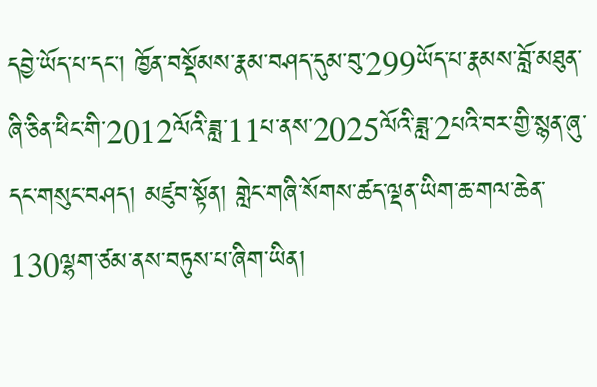དབྱེ་ཡོད་པ་དང་། ཁྱོན་བསྡོམས་རྣམ་བཤད་དུམ་བུ་299ཡོད་པ་རྣམས་བློ་མཐུན་ཞི་ཅིན་ཕིང་གི་2012ལོའི་ཟླ་11པ་ནས་2025ལོའི་ཟླ་2པའི་བར་གྱི་སྙན་ཞུ་དང་གསུང་བཤད། མཛུབ་སྟོན། གླེང་གཞི་སོགས་ཚད་ལྡན་ཡིག་ཆ་གལ་ཆེན་130ལྷག་ཙམ་ནས་བཏུས་པ་ཞིག་ཡིན།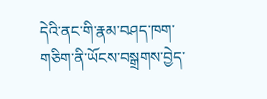དེའི་ནང་གི་རྣམ་བཤད་ཁག་གཅིག་ནི་ཡོངས་བསྒྲགས་བྱེད་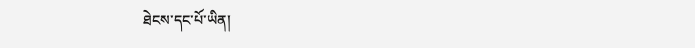ཐེངས་དང་པོ་ཡིན།